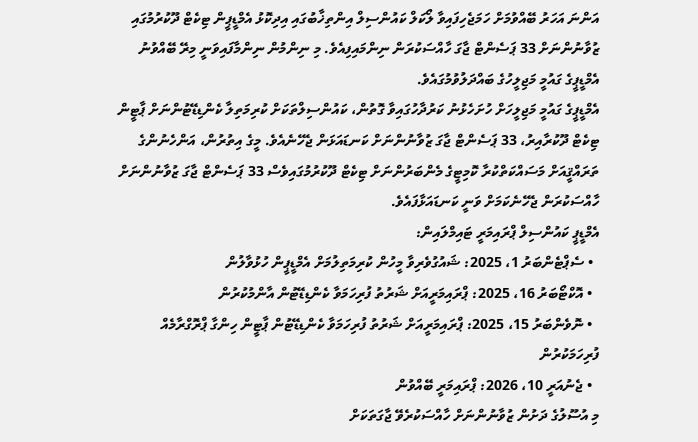އަންނަ އަހަރު ބޭއްވުމަށް ހަމަޖެހިފައިވާ ލޯކަލް ކައުންސިލް އިންތިޚާބުގައި އިދިކޮޅު އެމްޑީޕީން ޓިކެޓް ދޫކުރުމުގައި ޒުވާނުންނަށް 33 ޕަސެންޓް ޖާގަ ހާއްސަކުރަން ނިންމައިފިއެވެ. މި ނިންމުން ނިންމާފައިވަނީ މިރޭ ބޭއްވުނު އެމްޑީޕީގެ ގައުމީ މަޖިލީހުގެ ބައްދަލުވުމުގައެވެ.
އެމްޑީޕީގެ ގައުމީ މަޖިލީހަށް ހުށަހެޅުނު ކަރުދާހުގައިވާ ގޮތުން، ކައުންސިލްތަކަށް ކުރިމަތިލާ ކެންޑިޑޭޓުންނަށް ޕާޓީން ޓިކެޓް ދޫކުރާއިރު، 33 ޕަސެންޓް ޖާގަ ޒުވާނުންނަށް ކަނޑައަޅަން ޖެހޭނެއެވެ. މީގެ އިތުރުން، އަންހެނުންގެ ތަރައްޤީއަށް މަސައްކަތްކުރާ ކޮމިޓީގެ މެންބަރުންނަށް ޓިކެޓް ދޫކުރުމުގައިވެސް 33 ޕަސެންޓް ޖާގަ ޒުވާނުންނަށް ހާއްސަކުރަން ޖެހޭނެކަމަށް ވަނީ ކަނޑައަޅާފައެވެ.
އެމްޑީޕީ ކައުންސިލް ޕްރައިމަރީ ޓައިމްލައިން:
  • ސެޕްޓެންބަރު 1، 2025: ޝައުގުވެރިވާ މީހުން ކުރިމަތިލުމަށް އެމްޑީޕީން ހުޅުވާލުން
  • އޮކްޓޯބަރު 16، 2025: ޕްރައިމަރީއަށް ޝަރުތު ފުރިހަމަވާ ކެންޑިޑޭޓުން އާންމުކުރުން
  • ނޮވެންބަރު 15، 2025: ޕްރައިމަރީއަށް ޝަރުތު ފުރިހަމަވާ ކެންޑިޑޭޓުން ޕާޓީން ހިންގާ ޕްރޮގްރާމެއް ފުރިހަމަކުރުން
  • ޖެނުއަރީ 10، 2026: ޕްރައިމަރީ ބޭއްވުން
މި އުސޫލުގެ ދަށުން ޒުވާނުންނަށް ހާއްސަކުރެވޭ ޖާގަތަކަށް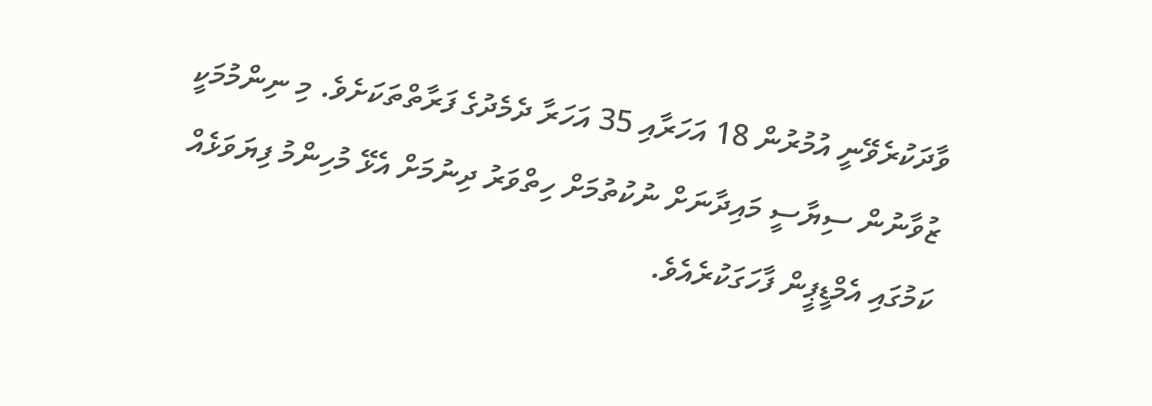ވާދަކުރެވޭނީ އުމުރުން 18 އަހަރާއި 35 އަހަރާ ދެމެދުގެ ފަރާތްތަކަށެވެ. މި ނިންމުމަކީ ޒުވާނުން ސިޔާސީ މައިދާނަށް ނުކުތުމަށް ހިތްވަރު ދިނުމަށް އެޅޭ މުހިންމު ފިޔަވަޅެއް ކަމުގައި އެމްޑީޕީން ފާހަގަކުރެއެވެ.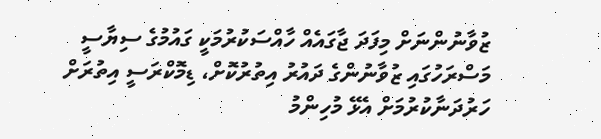ޒުވާނުންނަށް މިފަދަ ޖާގައެއް ހާއްސަކުރުމަކީ ގައުމުގެ ސިޔާސީ މަސްރަހުގައި ޒުވާނުންގެ ދައުރު އިތުރުކޮށް، ޑިމޮކްރަސީ އިތުރަށް ހަރުދަނާކުރުމަށް އެޅޭ މުހިންމު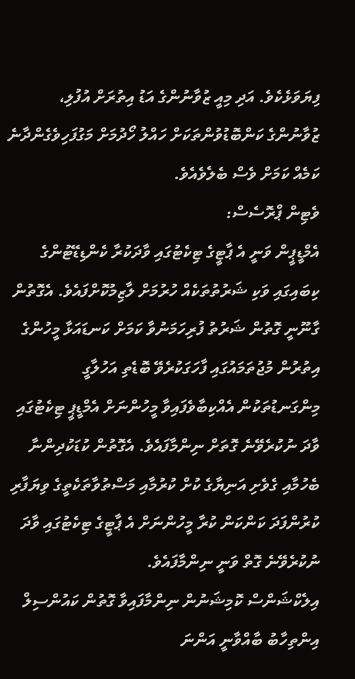ފިޔަވަޅެކެވެ. އަދި މިއީ ޒުވާނުންގެ އަޑު އިތުރަށް އުފުލި، ޒުވާނުންގެ ކަންބޮޑުވުންތަކަށް ހައްލު ހޯދުމަށް މަގުފަހިވެގެންދާނެ ކަމެއް ކަމަށް ވެސް ބެލެވެއެވެ.
ވެޓިން ޕްރޮސެސް:
އެމްޑީޕީން ވަނީ އެ ޕާޓީގެ ޓިކެޓުގައި ވާދަކުރާ ކެންޑިޑޭޓުންގެ ކިބައިގައި ވަކި ޝަރުތުތަކެއް ހުރުމަށް ލާޒިމުކޮށްފައެވެ. އެގޮތުން ގާނޫނީ ގޮތުން ޝަރުތު ފުރިހަމަނުވާ ކަމަށް ކަނޑައަޅާ މީހުންގެ އިތުރުން މުޖުތަމައުގައި ފާހަގަކުރެވޭ ބޮޑެތި އަހުލާގީ މިންގަނޑުތަކުން އެއްކިބާވެފައިވާ މީހުންނަށް އެމްޑީޕީ ޓިކެޓުގައި ވާދަ ނުކުރެވޭނެ ގޮތަށް ނިންމާފައެވެ. އެގޮތުން ކުޑަކުދިންނާ ބެހުމާއި ގެވެށި އަނިޔާގެ ކުށް ކުރުމާއި މަސްތުވާތަކެތީގެ ވިޔަފާރި ކުރުންފަދަ ކަންކަން ކުރާ މީހުންނަށް އެ ޕާޓީގެ ޓިކެޓުގައި ވާދަ ނުކުރެވޭނެ ގޮތް ވަނީ ނިންމާފައެވެ.
އިލެކްޝަންސް ކޮމިޝަނުން ނިންމާފައިވާ ގޮތުން ކައުންސިލް އިންތިހާބު ބާއްވާނީ އަންނަ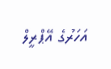އަހަރުގެ އޭޕްރީލް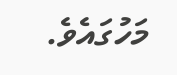މަހުގައެވެ.